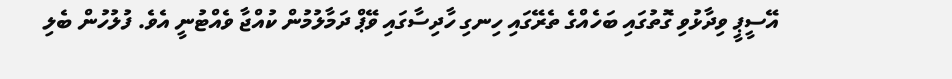އޭސީޕީ ވިދާޅުވި ގޮތުގައި ބަހެއްގެ ތެރޭގައި ހިނގި ހާދިސާގައި ވޭޕް ދަމާލުމުން ކުއްޖާ ވެއްޓުނީ އެވެ. ފުލުހުން ބެލި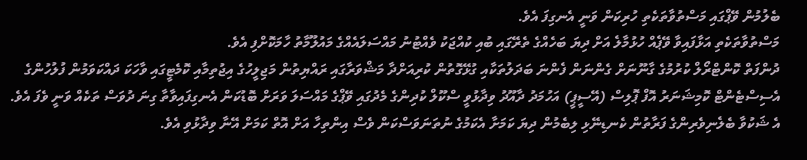ބެލުމުން ވޭޕްގައި މަސްތުވާތަކެތި ހުރިކަން ވަނީ އެނގިފަ އެވެ.
މަސްތުވާތަކެތި އަޅާފައިވާ ވޭޕެއް ހުޅުމާލެ އަށް ދިޔަ ބަހެއްގެ ތެރޭގައި ބުއި ކުއްޖަކު ވެއްޓުނު މައްސަލައެއްގެ މައުލޫމާތު ހާމަކޮށްފި އެވެ.
ދުންފަތް ކޮންޓްރޯލް ކުރުމުގެ ގާނޫނަށް ގެންނަން ފެންނަ ބަދަލުތަކާއި ގުޅޭގޮތުން ކުރިއަށްދާ މަޝްވަރާގައި ރައްޔިތުން މަޖިލީހުގެ އިޖުތިމާއި ކޮމެޓީގައި ވާހަކަ ދައްކަވަމުން ފުލުހުންގެ އެސިސްޓެންޓް ކޮމިޝަނަރު އޮފް ޕޮލިސް (އޭސީޕީ) އަހުމަދު ދާއޫދު ވިދާޅުވީ ސްކޫލް ކުދިންގެ މެދުގައި ވޭޕްގެ މައްސަލަ ވަރަށް ބޮޑުކަން އެނގިފައިވާތާ ގިނަ ދުވަސް ތަކެއް ވަނީ ވެފަ އެވެ. އެ ޝަކުވާ ބެލެނިވެރިންގެ ފަރާތުން ކެނޑިނޭޅި ލިބެމުން ދިޔަ ކަމަށާ އެކަމުގެ ނުތަނަވަސްކަން ވެސް އިންތިހާ އަށް އޮތް ކަމަށް އޭނާ ވިދާޅުވި އެވެ.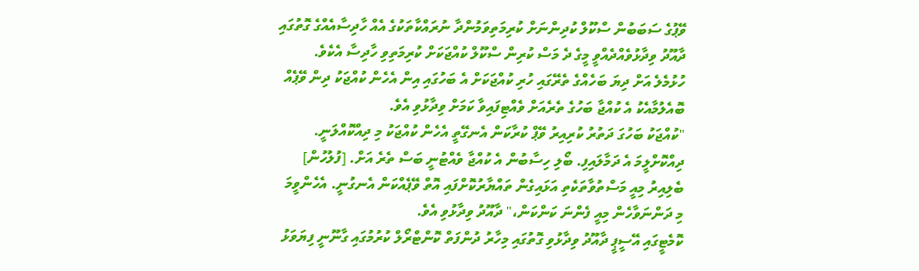ވޭޕުގެ ސަބަބުން ސްކޫލް ކުދިންނަށް ކުރިމަތިވަމުންދާ ނުރައްކާތަކުގެ އެއް ހާދިސާއެއްގެ ގޮތުގައި ދާއޫދު ވިދާޅުވެއްދެއްވީ މީގެ ދެ މަސް ކުރިން ސްކޫލް ކުއްޖަކަށް ކުރިމަތިވި ހާދިސާ އެކެވެ.
ހުޅުމެލެ އަށް ދިޔަ ބަހެއްގެ ތެރޭގައި ހުރި ކުއްޖަކަށް އެ ބަހުގައި އިން އެހެން ކުއްޖަކު ދިން ވޭޕެއް ބޮއެލުމާއެކު އެ ކުއްޖާ ބަހުގެ ތެރެއަށް ވެއްޓިފައިވާ ކަމަށް ވިދާޅުވި އެވެ.
"ކުއްޖަކު ބަހުގަ ދަތުރު ކުރިއިރު ވޭޕް ކުރާކަން އެނގޭތީ އެހެން ކުއްޖަކު މި ދިއްކޮއްލަނީ. ދިއްކޮށްލީމަ އެ ދަމާލައިފި. ބޯލި ހިސާބުން އެ ކުއްޖާ ވެއްޓުނީ ބަސް ތެރެ އަށް. [ފުލުހުން] ބެލިއިރު މިއީ މަސްތުވާތަކެތި އަޅައިގެން ތައްޔާރުކޮށްފައި އޮތް ވޭޕެއްކަން އެނގުނީ. އެހެންވީމަ މި ދަންނަވާހެން މިއީ ފެންނަ ކަންކަން،" ދާއޫދު ވިދާޅުވި އެވެ.
ކޮމެޓީގައި އޭސީޕީ ދާއޫދު ވިދާޅުވި ގޮތުގައި މިހާރު ދުންފަތް ކޮންޓްރޯލް ކުރުމުގައި ގާނޫނީ ފިޔަވަޅު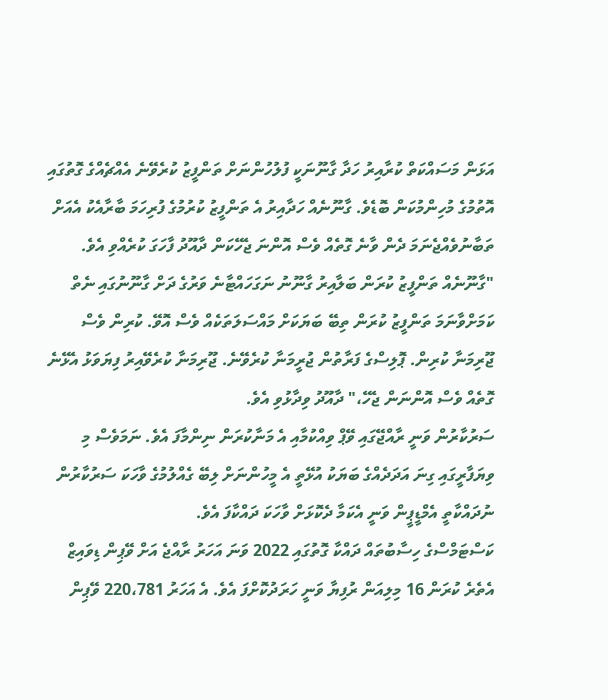އަޅަން މަސައްކަތް ކުރާއިރު ހަދާ ގާނޫނަކީ ފުލުހުންނަށް ތަންފީޒު ކުރެވޭނެ އެއްޗެއްގެ ގޮތުގައި އޮތުމުގެ މުހިންމުކަން ބޮޑެވެ. ގާނޫނެއް ހަދާއިރު އެ ތަންފީޒު ކުރުމުގެ ފުރިހަމަ ބާރާއެކު އެއަށް ތަބާނުވެއްޖެނަމަ ދެން ވާނެ ގޮތެއް ވެސް އޮންނަ ޖެހޭކަން ދާއޫދު ފާހަގަ ކުރެއްވި އެވެ.
"ގާނޫނެއް ތަންފީޒު ކުރަން ބަލާއިރު ގާނޫނު ނަގަހައްޓާނެ ވަރުގެ ދަށް ގާނޫނުގައި ނެތް ކަމަށްވާނަމަ ތަންފީޒު ކުރަން ތިބޭ ބަޔަކަށް މައްސަލަތަކެއް ވެސް އޮވޭ. ކުރިން ވެސް ޖޫރިމަނާ ކުރިން. ޕޮލިސްގެ ފަރާތުން ޖުރީމަނާ ކުރެވޭނެ. ޖޫރިމަނާ ކުރެވޭއިރު ފިޔަވަޅު އެޅޭނެ ގޮތެއް ވެސް އޮންނަން ޖެހޭ،" ދާއޫދު ވިދާޅުވި އެވެ.
ސަރުކާރުން ވަނީ ރާއްޖޭގައި ވޭޕް ވިއްކުމާއި އެ މަނާކުރަން ނިންމާފަ އެވެ. ނަމަވެސް މި ވިޔަފާރީގައި ގިނަ އަދަދެއްގެ ބަޔަކު އުޅޭތީ އެ މީހުންނަށް ލިބޭ ގެއްލުމުގެ ވާހަކަ ސަރުކާރުން ނުދައްކާތީ އެމްޑީޕީން ވަނީ އެކަމާ ދެކޮޅަށް ވާހަކަ ދައްކާފަ އެވެ.
ކަސްޓަމްސްގެ ހިސާބުތައް ދައްކާ ގޮތުގައި 2022 ވަނަ އަހަރު ރާއްޖެ އަށް ވޭޕިން ޑިވައިޒް އެތެރެ ކުރަން 16 މިލިއަން ރުފިޔާ ވަނީ ހަރަދުކޮށްފަ އެވެ. އެ އަހަރު 220،781 ވޭޕިން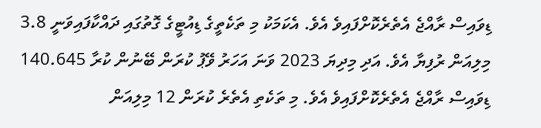ޑިވައިސް ރާއްޖެ އެތެރެކޮށްފައިވެ އެވެ. އެކަމަކު މި ތަކެތީގެ ޑިއުޓީގެ ގޮތުގައި ދައްކާފައިވަނީ 3.8 މިލިއަން ރުފިޔާ އެވެ. އަދި މިދިޔަ 2023 ވަނަ އަހަރު ވޭޕު ކުރަން ބޭނުން ކުރާ 140.645 ޑިވައިސް ރާއްޖެ އެތެރެކޮށްފައިވެ އެވެ. މި ތަކެތި އެތެރެ ކުރަން 12 މިލިއަން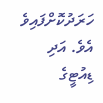ހަރަދުކޮށްފައިވެ އެވެ. އަދި ޑިއުޓީގެ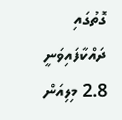ގޮތުގައި ދައްކާފައިވަނީ 2.8 މިލިއަން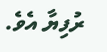ރުފިޔާ އެވެ.